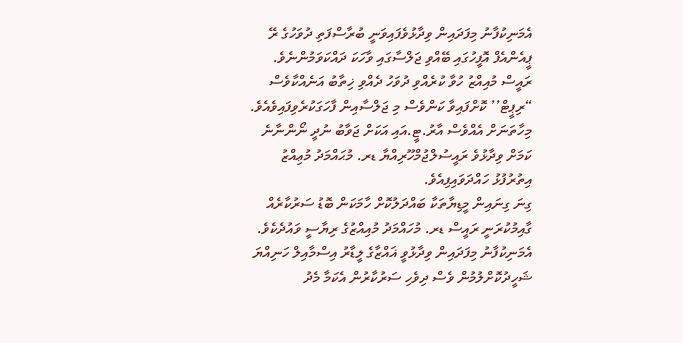އެމަނިކުފާނު މިފަދައިން ވިދާޅުވެފައިވަނީ ބުރާސްފަތި ދުވަހުގެ ރޭ ޕީއެންއެފް އޮފީހުގައި ބޭއްވި ޖަލްސާގައި ވާހަކަ ދައްކަވަމުންނެވެ.
ރައީސް މުއިއްޒު ހުވާ ކުރެއްވި ދުވަހު ދެއްވި ޚިތާބު އަނެއްކާވެސް “ރިޕީޓް’’ ކޮށްފައިވާ ކަންވެސް މި ޖަލްސާއިން ފާހަގަކުރެވިފައިވެއެވެ.
މިހާތަނަށް އެއްވެސް އާރު.ޓީ.އައި އަކަށް ޖަވާބު ނުދީ ނޯންނާނެ ކަމަށް ވިދާޅުވެ ރައީސުލްޖުމްހޫރިއްޔާ ޑރ. މުޙައްމަދު މުޢިއްޒު އިތުރުފުޅު ހައްދަވައިފިއެވެ.
ގިނަ ގިނައިން މީޑިޔާތަކާ ބައްދަލުކޮށް ހާމަކަން ބޮޑު ސަރުކާރެއް ގާއިމުކުރަނީ ރައީސް ޑރ. މުހައްމަދު މުއިއްޒުގެ ރިޔާސީ ވައުދެކެވެ.
އެމަނިކުފާނު މިފަދައިން ވިދާޅުވީ ޣައްޒާގެ ލީޑާރު އިސްމާއިލް ހަނިއްޔަ ޝަހީދުކޮށްލުމުން ވެސް ދިވެހި ސަރުކާރުން އެކަމާ މެދު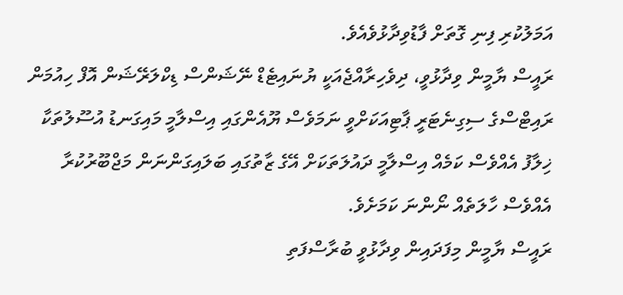އަމަލުކުރި ފިނި ގޮތަށް ފާޑުވިދާޅުވެއެވެ.
ރައީސް ޔާމީން ވިދާޅުވީ، ދިވެހިރާއްޖެއަކީ ޔުނައިޓެޑް ނޭޝަންސް ޑިކްލަރޭޝަން އޮފް ހިއުމަން ރައިޓްސްގެ ސިގިނެޓަރީ ޕާޓިއަކަށްވީ ނަމަވެސް ޔޫއެންގައި އިސްލާމީ މައިގަނޑު އުސޫލުތަކާ ޚިލާފު އެއްވެސް ކަމެއް އިސްލާމީ ދައުލަތަކަށް އޭގެ ޒާތުގައި ބަލައިގަންނަން މަޖްބޫރުކުރާ އެއްވެސް ހާލަތެއް ނޯންނަ ކަމަށެވެ.
ރައީސް ޔާމީން މިފަދައިން ވިދާޅުވީ ބުރާސްފަތި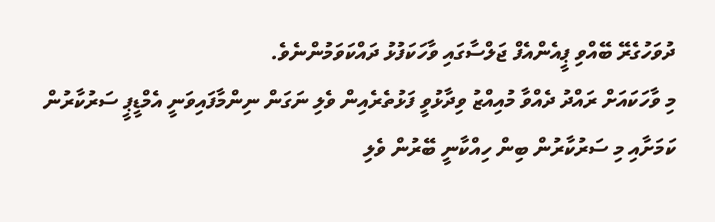ދުވަހުގެރޭ ބޭއްވި ޕީއެންއެފް ޖަލްސާގައި ވާހަކަފުޅު ދައްކަވަމުންނެވެ.
މި ވާހަކައަށް ރައްދު ދެއްވާ މުއިއްޒު ވިދާޅުވީ ފަޅުތެރެއިން ވެލި ނަގަން ނިންމާފައިވަނީ އެމްޑީޕީ ސަރުކާރުން ކަމަށާއި މި ސަރުކާރުން ބިން ހިއްކާނީ ބޭރުން ވެލި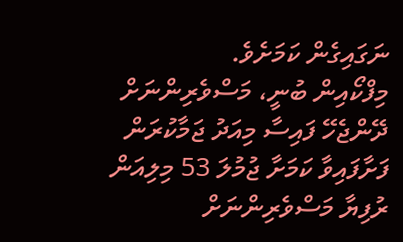ނަގައިގެން ކަމަށެވެ.
މިފްކޯއިން ބުނީ، މަސްވެރިންނަށް ދޭންޖެހޭ ފައިސާ މިއަދު ޖަމާކުރަން ފަށާފައިވާ ކަމަށާ ޖުމުލަ 53 މިލިއަން ރުފިޔާ މަސްވެރިންނަށް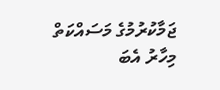ޖަމާކުރުމުގެ މަސައްކަތް މިހާރު އެބަ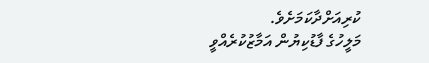ކުރިއަށްދާކަމަށެވެ.
މަލީހުގެ ފާޑުކިޔުން އަމާޒުކުރެއްވީ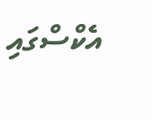އެކްސްގައި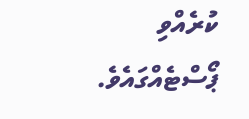ކުރެއްވި ޕޯސްޓެއްގައެވެ.